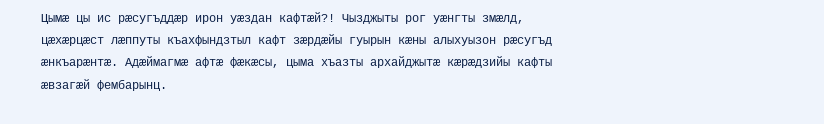Цымæ цы ис рæсугъддæр ирон уæздан кафтæй?! Чызджыты рог уæнгты змæлд, цæхæрцæст лæппуты къахфындзтыл кафт зæрдæйы гуырын кæны алыхуызон рæсугъд æнкъарæнтæ. Адæймагмæ афтæ фæкæсы, цыма хъазты архайджытæ кæрæдзийы кафты æвзагæй фембарынц.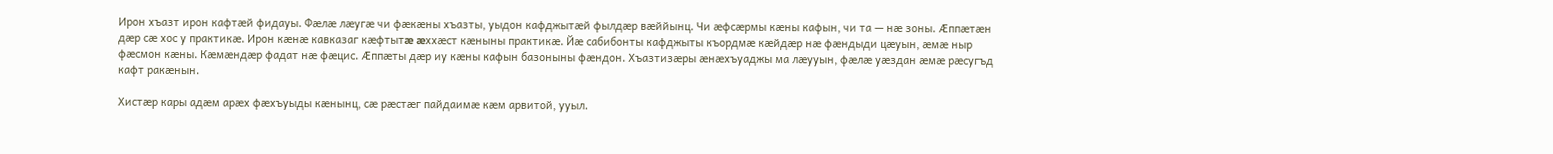Ирон хъазт ирон кафтæй фидауы. Фæлæ лæугæ чи фæкæны хъазты, уыдон кафджытæй фылдæр вæййынц. Чи æфсæрмы кæны кафын, чи та — нæ зоны. Æппæтæн дæр сæ хос у практикæ. Ирон кæнæ кавказаг кæфтытæ æххæст кæныны практикæ. Йæ сабибонты кафджыты къордмæ кæйдæр нæ фæндыди цæуын, æмæ ныр фæсмон кæны. Кæмæндæр фадат нæ фæцис. Æппæты дæр иу кæны кафын базоныны фæндон. Хъазтизæры æнæхъуаджы ма лæууын, фæлæ уæздан æмæ рæсугъд кафт ракæнын.

Хистæр кары адæм арæх фæхъуыды кæнынц, сæ рæстæг пайдаимæ кæм арвитой, ууыл.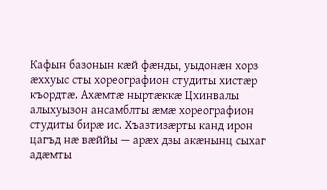Кафын базонын кæй фæнды, уыдонæн хорз æххуыс сты хореографион студиты хистæр къордтæ. Ахæмтæ ныртæккæ Цхинвалы алыхуызон ансамблты æмæ хореографион студиты бирæ ис. Хъазтизæрты канд ирон цагъд нæ вæййы — арæх дзы акæнынц сыхаг адæмты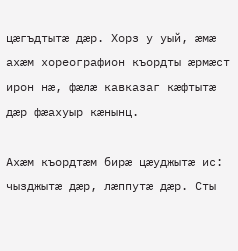цæгъдтытæ дæр. Хорз у уый, æмæ ахæм хореографион къордты æрмæст ирон нæ, фæлæ кавказаг кæфтытæ  дæр фæахуыр кæнынц.

Ахæм къордтæм бирæ цæуджытæ ис: чызджытæ дæр, лæппутæ дæр. Сты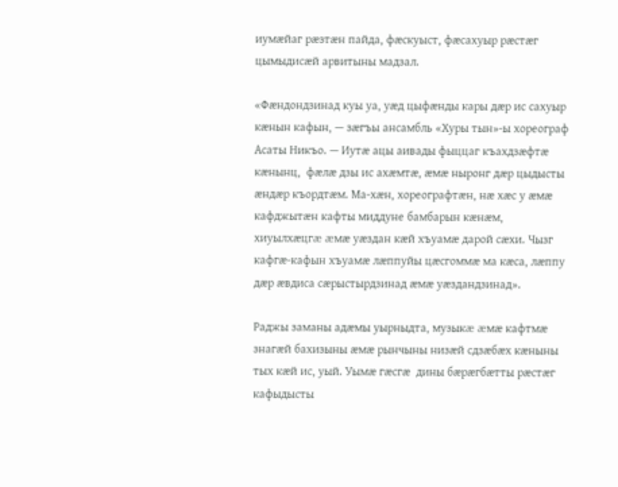иумæйаг рæзтæн пайда, фæскуыст, фæсахуыр рæстæг цымыдисæй арвитыны мадзал.

«Фæндондзинад куы уа, уæд цыфæнды кары дæр ис сахуыр кæнын кафын, — зæгъы ансамбль «Хуры тын»-ы хореограф Асаты Никъо. — Иутæ ацы аивады фыццаг къахдзæфтæ кæнынц,  фæлæ дзы ис ахæмтæ, æмæ ныронг дæр цыдысты æндæр къордтæм. Ма-хæн, хореографтæн, нæ хæс у æмæ кафджытæн кафты миддуне бамбарын кæнæм,  хиуылхæцгæ æмæ уæздан кæй хъуамæ дарой сæхи. Чызг кафгæ-кафын хъуамæ лæппуйы цæсгоммæ ма кæса, лæппу дæр æвдиса сæрыстырдзинад æмæ уæздандзинад».

Раджы заманы адæмы уырныдта, музыкæ æмæ кафтмæ знагæй бахизыны æмæ рынчыны низæй сдзæбæх кæныны тых кæй ис, уый. Уымæ гæсгæ  дины бæрæгбæтты рæстæг кафыдысты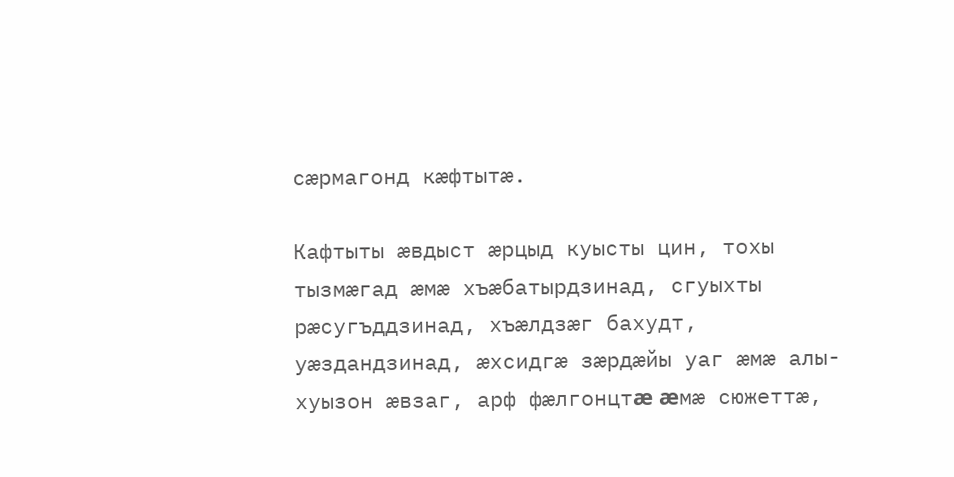сæрмагонд кæфтытæ.

Кафтыты æвдыст æрцыд куысты цин, тохы тызмæгад æмæ хъæбатырдзинад, сгуыхты рæсугъддзинад, хъæлдзæг бахудт, уæздандзинад, æхсидгæ зæрдæйы уаг æмæ алы-хуызон æвзаг, арф фæлгонцтæ æмæ сюжеттæ,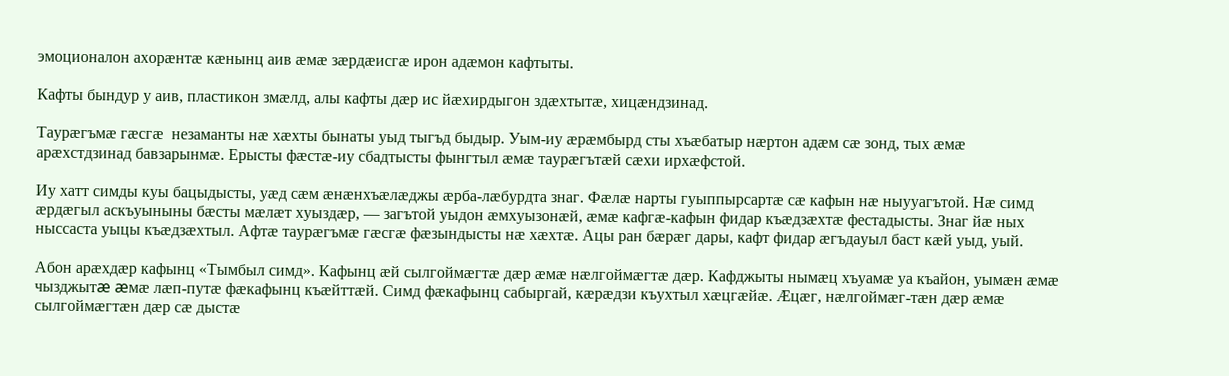эмоционалон ахорæнтæ кæнынц аив æмæ зæрдæисгæ ирон адæмон кафтыты.

Кафты бындур у аив, пластикон змæлд, алы кафты дæр ис йæхирдыгон здæхтытæ, хицæндзинад.

Таурæгъмæ гæсгæ  незаманты нæ хæхты бынаты уыд тыгъд быдыр. Уым-иу æрæмбырд сты хъæбатыр нæртон адæм сæ зонд, тых æмæ арæхстдзинад бавзарынмæ. Ерысты фæстæ-иу сбадтысты фынгтыл æмæ таурæгътæй сæхи ирхæфстой.

Иу хатт симды куы бацыдысты, уæд сæм æнæнхъæлæджы æрба-лæбурдта знаг. Фæлæ нарты гуыппырсартæ сæ кафын нæ ныууагътой. Нæ симд æрдæгыл аскъуыныны бæсты мæлæт хуыздæр, — загътой уыдон æмхуызонæй, æмæ кафгæ-кафын фидар къæдзæхтæ фестадысты. Знаг йæ ных ныссаста уыцы къæдзæхтыл. Афтæ таурæгъмæ гæсгæ фæзындысты нæ хæхтæ. Ацы ран бæрæг дары, кафт фидар æгъдауыл баст кæй уыд, уый.

Абон арæхдæр кафынц «Тымбыл симд». Кафынц æй сылгоймæгтæ дæр æмæ нæлгоймæгтæ дæр. Кафджыты нымæц хъуамæ уа къайон, уымæн æмæ чызджытæ æмæ лæп-путæ фæкафынц къæйттæй. Симд фæкафынц сабыргай, кæрæдзи къухтыл хæцгæйæ. Æцæг, нæлгоймæг-тæн дæр æмæ сылгоймæгтæн дæр сæ дыстæ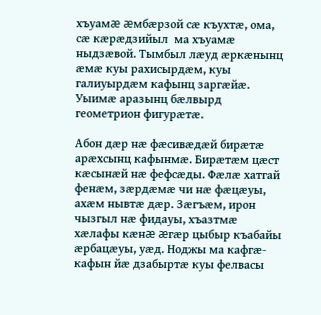хъуамæ æмбæрзой сæ къухтæ, ома,  сæ кæрæдзийыл  ма хъуамæ ныдзæвой. Тымбыл лæуд æркæнынц æмæ куы рахисырдæм, куы галиуырдæм кафынц заргæйæ. Уыимæ аразынц бæлвырд геометрион фигурæтæ.

Абон дæр нæ фæсивæдæй бирæтæ арæхсынц кафынмæ. Бирæтæм цæст кæсынæй нæ фефсæды. Фæлæ хатгай фенæм, зæрдæмæ чи нæ фæцæуы, ахæм нывтæ дæр. Зæгъæм, ирон чызгыл нæ фидауы, хъазтмæ хæлафы кæнæ æгæр цыбыр къабайы æрбацæуы, уæд. Ноджы ма кафгæ-кафын йæ дзабыртæ куы фелвасы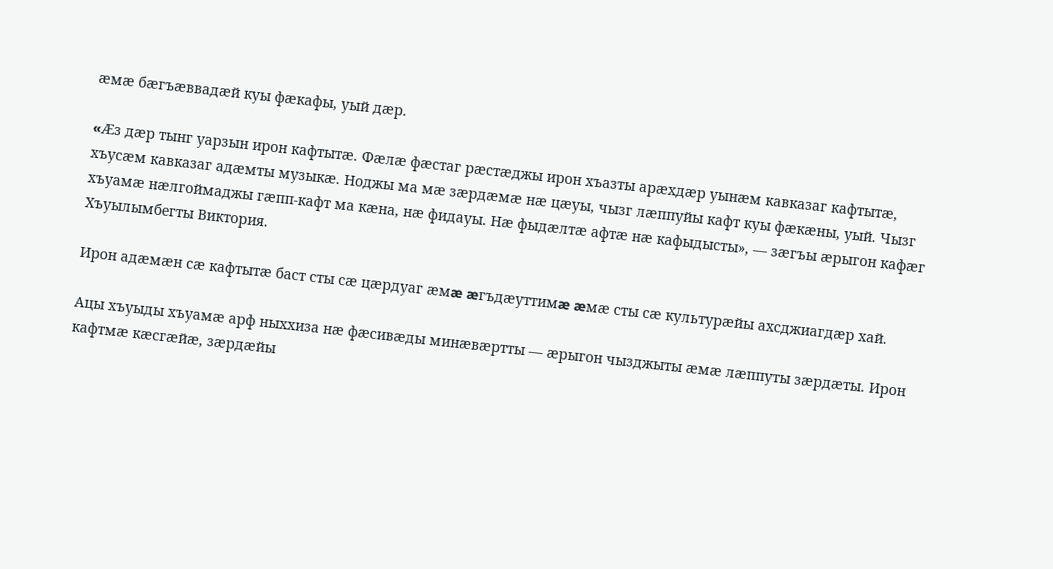æмæ бæгъæввадæй куы фæкафы, уый дæр.

«Æз дæр тынг уарзын ирон кафтытæ. Фæлæ фæстаг рæстæджы ирон хъазты арæхдæр уынæм кавказаг кафтытæ, хъусæм кавказаг адæмты музыкæ. Ноджы ма мæ зæрдæмæ нæ цæуы, чызг лæппуйы кафт куы фæкæны, уый. Чызг хъуамæ нæлгоймаджы гæпп-кафт ма кæна, нæ фидауы. Нæ фыдæлтæ афтæ нæ кафыдысты», — зæгъы æрыгон кафæг Хъуылымбегты Виктория.

Ирон адæмæн сæ кафтытæ баст сты сæ цæрдуаг æмæ æгъдæуттимæ æмæ сты сæ культурæйы ахсджиагдæр хай.

Ацы хъуыды хъуамæ арф ныххиза нæ фæсивæды минæвæртты — æрыгон чызджыты æмæ лæппуты зæрдæты. Ирон кафтмæ кæсгæйæ, зæрдæйы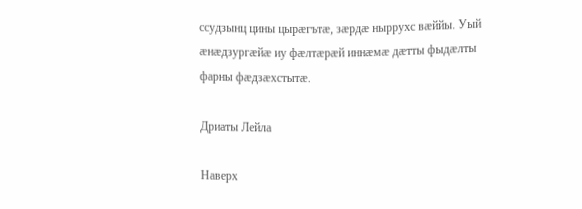ссудзынц цины цырæгътæ, зæрдæ ныррухс вæййы. Уый æнæдзургæйæ иу фæлтæрæй иннæмæ дæтты фыдæлты фарны фæдзæхстытæ.

Дриаты Лейла

Наверх